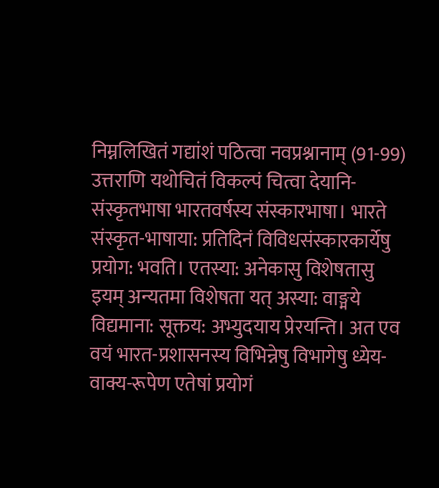निम्नलिखितं गद्यांशं पठित्वा नवप्रश्नानाम् (91-99) उत्तराणि यथोचितं विकल्पं चित्वा देयानि- संस्कृतभाषा भारतवर्षस्य संस्कारभाषा। भारते संस्कृत-भाषाया: प्रतिदिनं विविधसंस्कारकार्येषु प्रयोग: भवति। एतस्या: अनेकासु विशेषतासु इयम् अन्यतमा विशेषता यत् अस्या: वाङ्मये विद्यमाना: सूक्तय: अभ्युदयाय प्रेरयन्ति। अत एव वयं भारत-प्रशासनस्य विभिन्नेषु विभागेषु ध्येय-वाक्य-रूपेण एतेषां प्रयोगं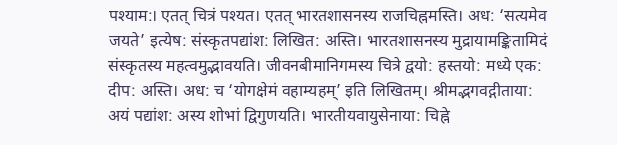पश्याम:। एतत् चित्रं पश्यत। एतत् भारतशासनस्य राजचिह्नमस्ति। अध: ‘सत्यमेव जयते’ इत्येष: संस्कृतपद्यांश: लिखित: अस्ति। भारतशासनस्य मुद्रायामङ्कितामिदं संस्कृतस्य महत्वमुद्भावयति। जीवनबीमानिगमस्य चित्रे द्वयो: हस्तयो: मध्ये एक: दीप: अस्ति। अध: च ‘योगक्षेमं वहाम्यहम्’ इति लिखितम्। श्रीमद्भगवद्गीताया: अयं पद्यांश: अस्य शोभां द्विगुणयति। भारतीयवायुसेनाया: चिह्ने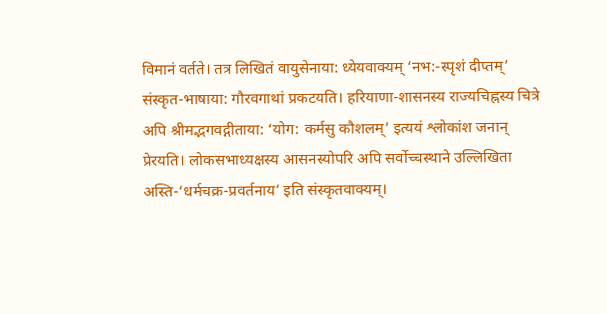विमानं वर्तते। तत्र लिखितं वायुसेनाया: ध्येयवाक्यम् ‘नभ:-स्पृशं दीप्तम्’ संस्कृत-भाषाया: गौरवगाथां प्रकटयति। हरियाणा-शासनस्य राज्यचिह्नस्य चित्रे अपि श्रीमद्भगवद्गीताया: ‘योग: कर्मसु कौशलम्’ इत्ययं श्लोकांश जनान् प्रेरयति। लोकसभाध्यक्षस्य आसनस्योपरि अपि सर्वोच्चस्थाने उल्लिखिता अस्ति-‘धर्मचक्र-प्रवर्तनाय’ इति संस्कृतवाक्यम्।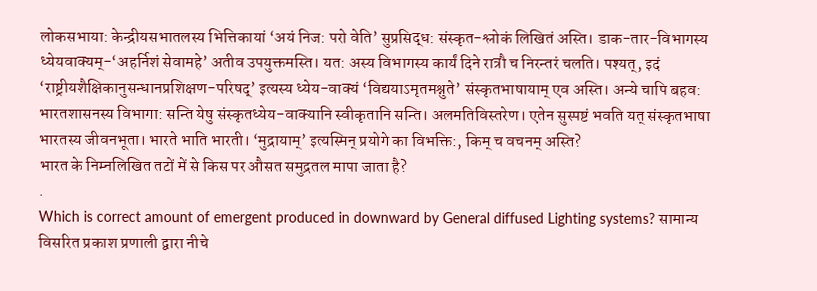लोकसभाया: केन्द्रीयसभातलस्य भित्तिकायां ‘अयं निज: परो वेति’ सुप्रसिद्ध: संस्कृत-श्लोकं लिखितं अस्ति। डाक-तार-विभागस्य ध्येयवाक्यम्-‘अहर्निशं सेवामहे’ अतीव उपयुक्तमस्ति। यत: अस्य विभागस्य कार्यं दिने रात्रौ च निरन्तरं चलति। पश्यत्, इदं ‘राष्ट्रीयशैक्षिकानुसन्धानप्रशिक्षण-परिषद्’ इत्यस्य ध्येय-वाक्यं ‘विद्ययाऽमृतमश्नुते’ संस्कृतभाषायाम् एव अस्ति। अन्ये चापि बहव: भारतशासनस्य विभागा: सन्ति येषु संस्कृतध्येय-वाक्यानि स्वीकृतानि सन्ति। अलमतिविस्तरेण। एतेन सुस्पष्टं भवति यत् संस्कृतभाषा भारतस्य जीवनभूता। भारते भाति भारती। ‘मुद्रायाम्’ इत्यस्मिन् प्रयोगे का विभक्ति:, किम् च वचनम् अस्ति?
भारत के निम्नलिखित तटों में से किस पर औसत समुद्रतल मापा जाता है?
.
Which is correct amount of emergent produced in downward by General diffused Lighting systems? सामान्य विसरित प्रकाश प्रणाली द्वारा नीचे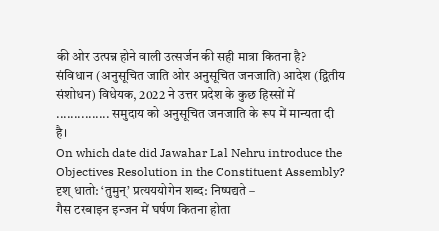की ओर उत्पन्न होने वाली उत्सर्जन की सही मात्रा कितना है?
संविधान (अनुसूचित जाति ओर अनुसूचित जनजाति) आदेश (द्वितीय संशोधन) विधेयक, 2022 ने उत्तर प्रदेश के कुछ हिस्सों में ............... समुदाय को अनुसूचित जनजाति के रूप में मान्यता दी है।
On which date did Jawahar Lal Nehru introduce the Objectives Resolution in the Constituent Assembly?
दृश् धातो: ‘तुमुन्’ प्रत्यययोगेन शब्द: निष्पद्यते –
गैस टरबाइन इन्जन में घर्षण कितना होता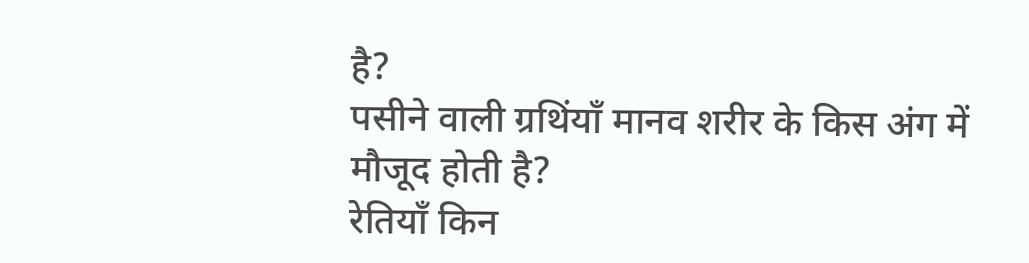है?
पसीने वाली ग्रथिंयाँ मानव शरीर के किस अंग में मौजूद होती है?
रेतियाँ किन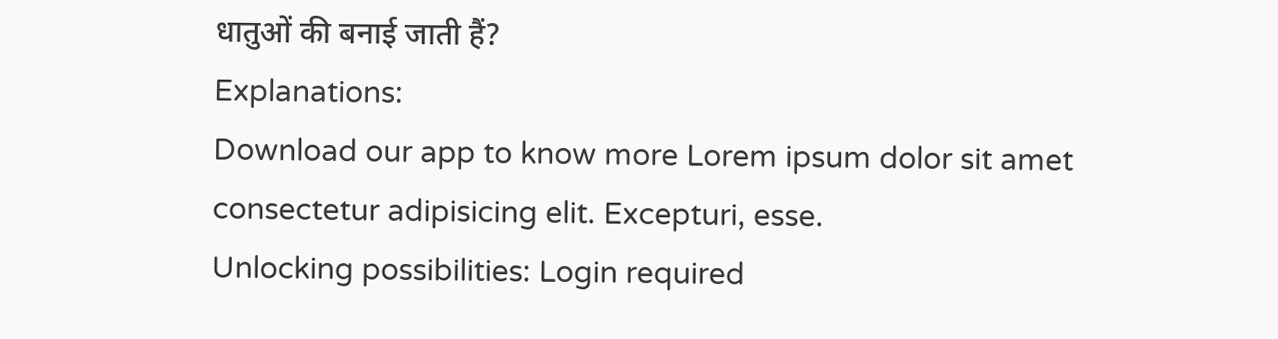धातुओं की बनाई जाती हैं?
Explanations:
Download our app to know more Lorem ipsum dolor sit amet consectetur adipisicing elit. Excepturi, esse.
Unlocking possibilities: Login required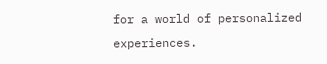for a world of personalized experiences.